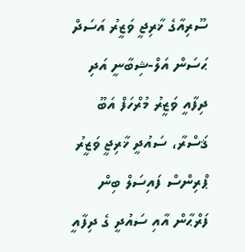ސޫރިއާގެ ޚާރިޖީ ވަޒީރު އަސަދް ޙަސަން އަލް-ޝިބާނީ އަދި ދިފާއީ ވަޒީރު މުރްހަފް އަބޫ ޤަސްރާ، ސައުދީ ޚާރިޖީ ވަޒީރު ޕްރިންސް ފައިސަލް ބިން ފަރްޙާން އާއި ސައުދީ ގެ ދިފާއީ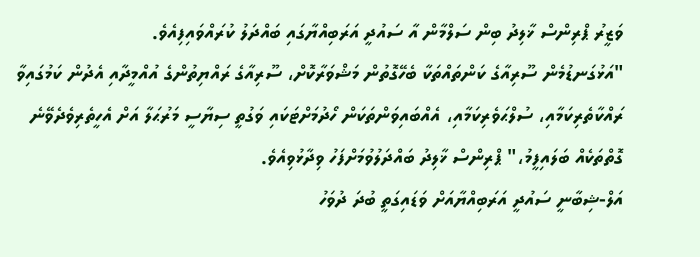ވަޒީރު ޕްރިންސް ޚާލިދު ބިން ސަލްމާން އާ ސައުދީ އަރަބިއްޔާގައި ބައްދަލު ކުރައްވައިފިއެވެ.
"އަޅުގަނޑުމެން ސޫރިއާގެ ކަންތައްތަކާ ބެހޭގޮތުން މަޝްވަރާކޮށް، ސޫރިއާގެ ރައްޔިތުންގެ އުއްމީދާއި އެދުން ކަމުގައިވާ ރައްކާތެރިކަމާއި، ސުލްޙަވެރިކަމާއި، އެއްބައިވަންތަކަން ހޯދުމަށްޓަކައި ވަގުތީ ސިޔާސީ މަރުޙަލާ އަށް އެހީތެރިވެދެވޭނެ ގޮތްތަކެއް ބަލައިފީމު،" ޕްރިންސް ޚާލިދު ބައްދަލުވުމަށްފަހު ވިދާޅުވިއެވެ.
އަލް-ޝިބާނީ ސައުދީ އަރަބިއްޔާއަށް ވަޑައިގަތީ ބުދަ ދުވަހު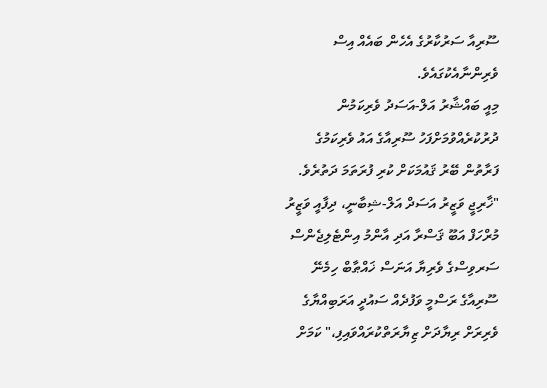ސޫރިއާ ސަރުކާރުގެ އެހެން ބައެއް އިސް ވެރިންނާއެކުގައެވެ.
މިއީ ބައްޝާރު އަލް-އަސަދު ވެރިކަމުން ދުރުކުރެއްވުމަށްފަހު ސޫރިއާގެ އައު ވެރިކަމުގެ ފަރާތުން ބޭރު ޤައުމަކަށް ކުރި ފުރަތަމަ ދަތުރެވެ.
"ޚާރިޖީ ވަޒީރު އަސަދް އަލް-ޝިބާނީ، ދިފާއީ ވަޒީރު މުރްހަފް އަބޫ ޤަސްރާ އަދި އާންމު އިންޓެލިޖެންސް ސަރވިސްގެ ވެރިޔާ އަނަސް ޚައްޠާބް ހިމެނޭ ސޫރިއާގެ ރަސްމީ ވަފުދެއް ސައުދީ އަރަބިއްޔާގެ ވެރިރަށް ރިޔާދަށް ޒިޔާރަތްކުރައްވައިފި،" ކަމަށް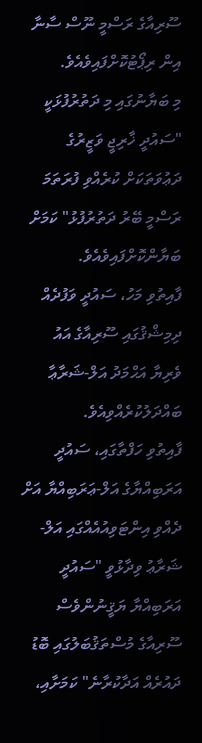ސޫރިއާގެ ރަސްމީ ނޫސް ސާނާ އިން ރިޕޯޓުކޮށްފައިވެއެވެ.
މި ބަޔާނުގައި މި ދަތުރުފުޅަކީ "ސައުދީ ޚާރިޖީ ވަޒީރުގެ ދަޢުވަތަކަށް ކުރެއްވި ފުރަތަމަ ރަސްމީ ބޭރު ދަތުރުފުޅު" ކަމަށް ބަޔާންކޮށްފައިވެއެވެ.
ފާއިތުވި މަހު، ސައުދީ ވަފުދެއް ދިމިޝްޤުގައި ސޫރިއާގެ އައު ވެރިޔާ އަޙްމަދު އަލް-ޝަރާޢާ ބައްދަލުކުރެއްވިއެވެ.
ފާއިތުވި ހަފްތާގައި، ސައުދީ އަރަބިއްޔާގެ އަލް-ޢަރަބިއްޔާ އަށް ދެއްވި އިންޓަވިއުއެއްގައި އަލް-ޝަރާޢު ވިދާޅުވީ "ސައުދީ އަރަބިއްޔާ ޔަޤީނުންވެސް ސޫރިއާގެ މުސްތަޤުބަލުގައި ބޮޑު ދައުރެއް އަދާކުރާނެ" ކަމަށާއި،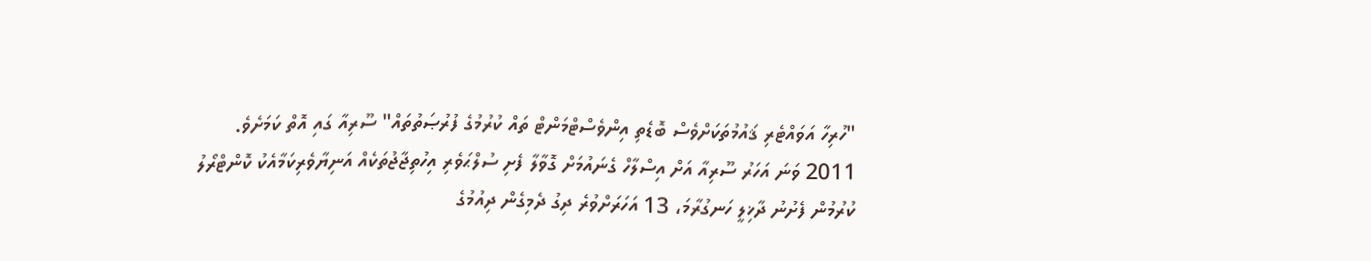"ހުރިހާ އަވައްޓެރި ޤައުމުތަކަށްވެސް ބޮޑެތި އިންވެސްޓްމަންޓް ތައް ކުރުމުގެ ފުރުޞަތުތައް" ސޫރިއާ ގައި އޮތް ކަމަށެވެ.
2011 ވަނަ އަހަރު ސޫރިއާ އަށް އިސްލާހް ގެނައުމަށް ގޮވާލާ ފެށި ސުލްޙަވެރި އިހުތިޖާޖުތަކެއް އަނިޔާވެރިކަމާއެކު ކޮންޓްރޯލު ކުރުމުން ފެށުނު ދާޚިލީ ހަނގުރާމަ، 13 އަހަރަށްވުރެ ދިގު ދެމިގެން ދިއުމުގެ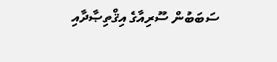ސަބަބުން ސޫރިއާގެ އިޤްތިޞާދާއި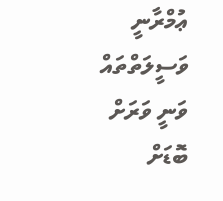ޢުމްރާނީ ވަސީލަތްތައް ވަނީ ވަރަށް ބޮޑަށް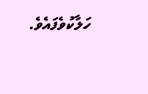ހަލާކުވެފައެވެ.